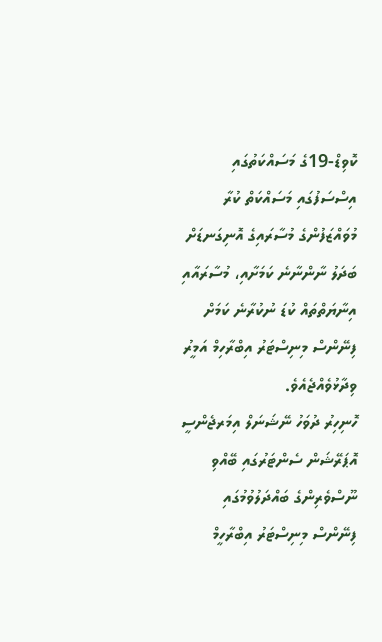ކޮވިޑް-19ގެ މަސައްކަތުގައި އިސްސަފުގައި މަސައްކަތް ކުރާ މުވައްޒަފުންގެ މުސާރައިގެ އޮނިގަނޑަށް ބަދަލު ނާންނާނެ ކަމަށާއި، މުސާރައާއި އިނާޔަތްތައް ކުޑަ ނުކުރާނެ ކަމަށް ފިނޭންސް މިނިސްޓަރު އިބްރާހިމް އަމީރު ވިދާޅުވެއްޖެއެވެ.
ހޮނިހިރު ދުވަހު ނޭޝަނަލް އިމަރޖެންސީ އޮޕަރޭޝަން ސެންޓަރުގައި ބޭއްވި ނޫސްވެރިންގެ ބައްދަލުވުމުގައި ފިނޭންސް މިނިސްޓަރު އިބްރާހީމް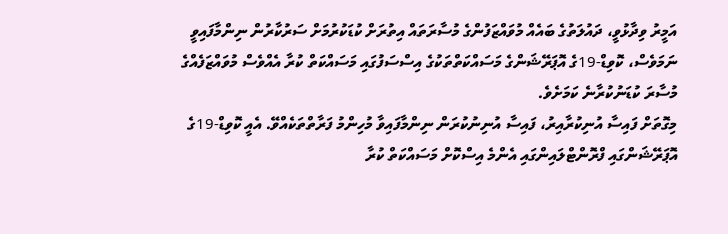އަމީރު ވިދާޅުވީ، ދައުލަތުގެ ބައެއް މުވައްޒަފުންގެ މުސާރަތައް އިތުރަށް ކުޑަކުރުމަށް ސަރުކާރުން ނިންމާފައިވީ ނަމަވެސް، ކޮވިޑް-19ގެ އޮޕަރޭޝަންގެ މަސައްކަތްތަކުގެ އިސްސަފުގައި މަސައްކަތް ކުރާ އެއްވެސް މުވައްޒަފެއްގެ މުސާރަ ކުޑަނުކުރާނެ ކަމަށެވެ.
މިގޮތަށް ފައިސާ އުނިކުރާއިރު، ފައިސާ އުނިނުކުރަން ނިންމާފައިވާ މުހިންމު ފަރާތްތަކެއްވޭ. އެއީ ކޮވިޑް-19ގެ އޮޕަރޭޝަންގައި ފްރޮންޓްލައިންގައި އެންމެ އިސްކޮށް މަސައްކަތް ކުރާ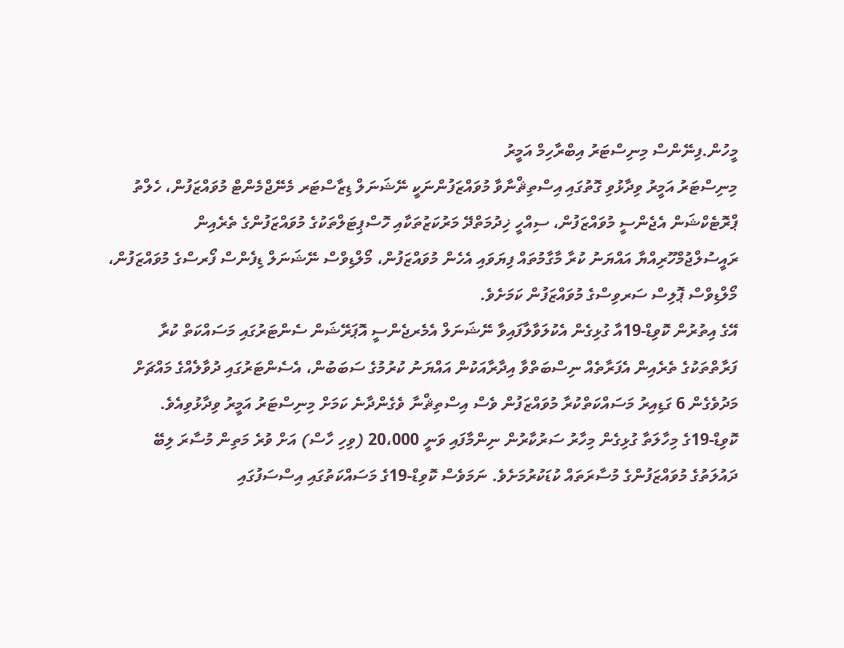މީހުން.ފިނޭންސް މިނިސްޓަރު އިބްރާހިމް އަމީރު
މިނިސްޓަރު އަމީރު ވިދާޅުވި ގޮތުގައި އިސްތިޘްނާވާ މުވައްޒަފުންނަކީ ނޭޝަނަލް ޑިޒާސްޓަރ މެނޭޖްމެންޓް މުވައްޒަފުން، ހެލްތު ޕްރޮޓެކްޝަން އެޖެންސީ މުވައްޒަފުން، ސިއްހީ ޚިދުމަތްދޭ މަރުކަޒުތަކާއި ހޮސްޕިޓަލްތަކުގެ މުވައްޒަފުންގެ ތެރެއިން ރައީސުލްޖުމްހޫރިއްޔާ އައްޔަނު ކުރާ މާގާމުތައް ފިޔަވައި އެހެން މުވައްޒަފުން، މޯލްޑިވްސް ނޭޝަނަލް ޑިފެންސް ފޯރސްގެ މުވައްޒަފުން، މޯލްޑިވްސް ޕޮލިސް ސަރވިސްގެ މުވައްޒަފުން ކަމަށެވެ.
އޭގެ އިތުރުން ކޮވިޑް-19އާ ގުޅިގެން އެކުލަވާލާފައިވާ ނޭޝަނަލް އެމެރޖެންސީ އޮޕަރޭޝަން ސެންޓަރުގައި މަސައްކަތް ކުރާ ފަރާތްތަކުގެ ތެރެއިން އެފަރާތެއް ނިސްބަތްވާ އިދާރާއަކުން އައްޔަނު ކުރުމުގެ ސަބަބުން، އެސެންޓަރުގައި ދުވާލެއްގެ މައްޗަށް މަދުވެގެން 6 ގަޑިއިރު މަސައްކަތްކުރާ މުވައްޒަފުން ވެސް އިސްތިޘްނާ ވެގެންދާނެ ކަމަށް މިނިސްޓަރު އަމީރު ވިދާޅުވިއެވެ.
ކޮވިޑް-19ގެ މިހާލަތާ ގުޅިގެން މިހާރު ސަރުކާރުން ނިންމާފައި ވަނީ 20،000 (ވިހި ހާސް) އަށް ވުރެ މަތިން މުސާރަ ލިބޭ ދައުލަތުގެ މުވައްޒަފުންގެ މުސާރަތައް ކުޑަކުރުމަށެވެ. ނަމަވެސް ކޮވިޑް-19ގެ މަސައްކަތުގައި އިސްސަފުގައި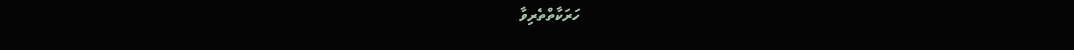ހަރަކާތްތެރިވާ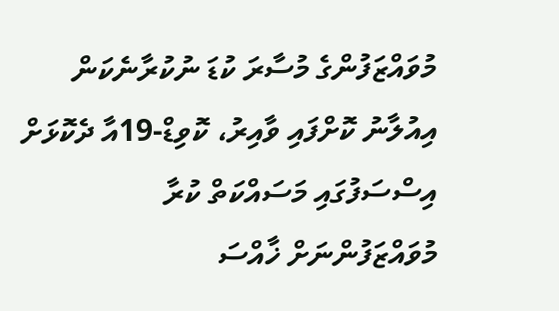މުވައްޒަފުންގެ މުސާރަ ކުޑަ ނުކުރާނެކަން އިއުލާނު ކޮށްފައި ވާއިރު، ކޮވިޑް-19އާ ދެކޮޅަށް އިސްސަފުގައި މަސައްކަތް ކުރާ މުވައްޒަފުންނަށް ޚާއްސަ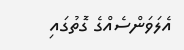އެލަވަންސެއްގެ ގޮތުގައި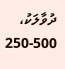ދުވާލަކު، 500-250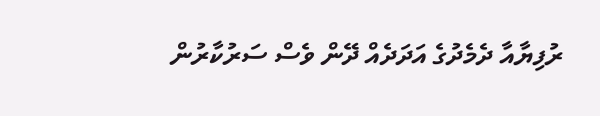ރުފިޔާއާ ދެމެދުގެ އަދަދެއް ދޭން ވެސް ސަރުކާރުން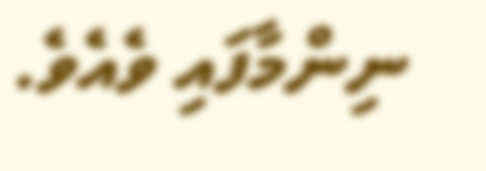ނިންމާފައި ވެއެވެ.